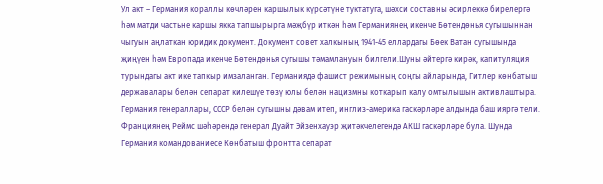Ул акт – Германия кораллы көчләрен каршылык күрсәтүне туктатуга, шәхси составны әсирлеккә бирелергә һәм матди частьне каршы якка тапшырырга мәҗбүр иткән һәм Германиянең икенче Бөтендөнья сугышыннан чыгуын аңлаткан юридик документ. Документ совет халкының 1941-45 еллардагы Бөек Ватан сугышында җиңүен һәм Европада икенче Бөтендөнья сугышы тәмамлануын билгели.Шуны әйтергә кирәк, капитуляция турындагы акт ике тапкыр имзаланган. Германиядә фашист режимының соңгы айларында, Гитлер көнбатыш державалары белән сепарат килешүе төзү юлы белән нацизмны коткарып калу омтылышын активлаштыра. Германия генераллары, СССР белән сугышны дәвам итеп, инглиз-америка гаскәрләре алдында баш ияргә тели. Франциянең Реймс шәһәрендә генерал Дуайт Эйзенхауэр җитәкчелегендә АКШ гаскәрләре була. Шунда Германия командованиесе Көнбатыш фронтта сепарат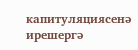капитуляциясенә ирешергә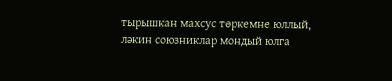тырышкан махсус төркемне юллый, ләкин союзниклар мондый юлга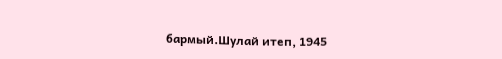бармый.Шулай итеп, 1945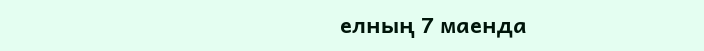елның 7 маенда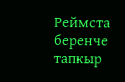Реймста беренче тапкыр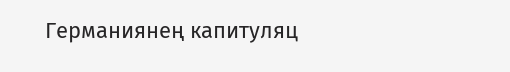Германиянең капитуляц